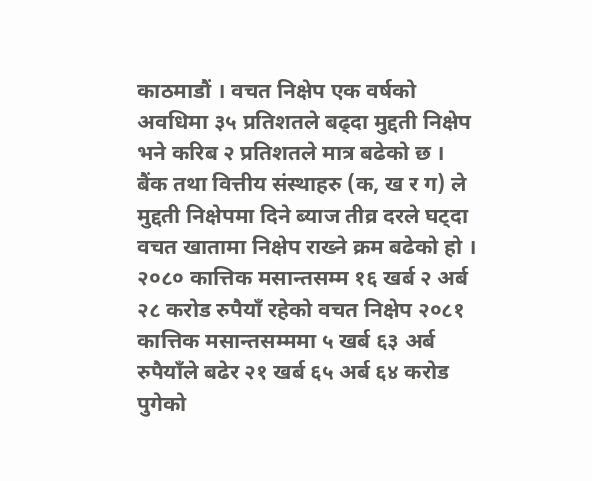काठमाडौं । वचत निक्षेप एक वर्षको अवधिमा ३५ प्रतिशतले बढ्दा मुद्दती निक्षेप भने करिब २ प्रतिशतले मात्र बढेको छ । बैंक तथा वित्तीय संस्थाहरु (क, ख र ग) ले मुद्दती निक्षेपमा दिने ब्याज तीव्र दरले घट्दा वचत खातामा निक्षेप राख्ने क्रम बढेको हो ।
२०८० कात्तिक मसान्तसम्म १६ खर्ब २ अर्ब २८ करोड रुपैयाँ रहेको वचत निक्षेप २०८१ कात्तिक मसान्तसम्ममा ५ खर्ब ६३ अर्ब रुपैयाँले बढेर २१ खर्ब ६५ अर्ब ६४ करोड पुगेको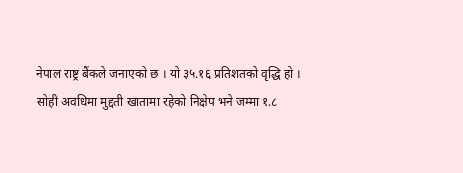नेपाल राष्ट्र बैंकले जनाएको छ । यो ३५.१६ प्रतिशतको वृद्धि हो ।
सोही अवधिमा मुद्दती खातामा रहेको निक्षेप भने जम्मा १.८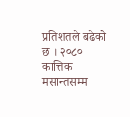प्रतिशतले बढेको छ । २०८० कात्तिक मसान्तसम्म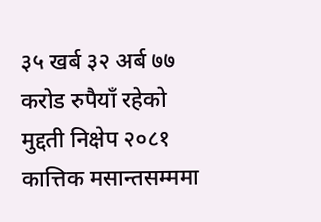३५ खर्ब ३२ अर्ब ७७ करोड रुपैयाँ रहेको मुद्दती निक्षेप २०८१ कात्तिक मसान्तसम्ममा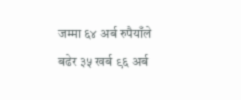जम्मा ६४ अर्ब रुपैयाँले बढेर ३५ खर्ब ९६ अर्ब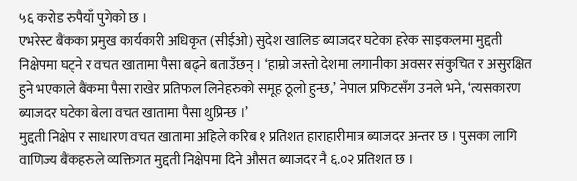५६ करोड रुपैयाँ पुगेको छ ।
एभरेस्ट बैंकका प्रमुख कार्यकारी अधिकृत (सीईओ) सुदेश खालिङ ब्याजदर घटेका हरेक साइकलमा मुद्दती निक्षेपमा घट्ने र वचत खातामा पैसा बढ्ने बताउँछन् । ‘हाम्रो जस्तो देशमा लगानीका अवसर संकुचित र असुरक्षित हुने भएकाले बैंकमा पैसा राखेर प्रतिफल लिनेहरुको समूह ठूलो हुन्छ,’ नेपाल प्रफिटसँग उनले भने, ‘त्यसकारण ब्याजदर घटेका बेला वचत खातामा पैसा थुप्रिन्छ ।’
मुद्दती निक्षेप र साधारण वचत खातामा अहिले करिब १ प्रतिशत हाराहारीमात्र ब्याजदर अन्तर छ । पुसका लागि वाणिज्य बैंकहरुले व्यक्तिगत मुद्दती निक्षेपमा दिने औसत ब्याजदर नै ६.०२ प्रतिशत छ ।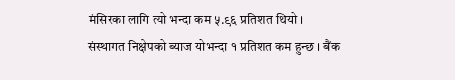मंसिरका लागि त्यो भन्दा कम ५.९६ प्रतिशत थियो ।
संस्थागत निक्षेपको ब्याज योभन्दा १ प्रतिशत कम हुन्छ । बैंक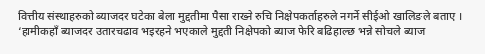वित्तीय संस्थाहरुको ब्याजदर घटेका बेला मुद्दतीमा पैसा राख्ने रुचि निक्षेपकर्ताहरुले नगर्ने सीईओ खालिङले बताए ।
‘हामीकहाँ ब्याजदर उतारचढाव भइरहने भएकाले मुद्दती निक्षेपको ब्याज फेरि बढिहाल्छ भन्ने सोचले ब्याज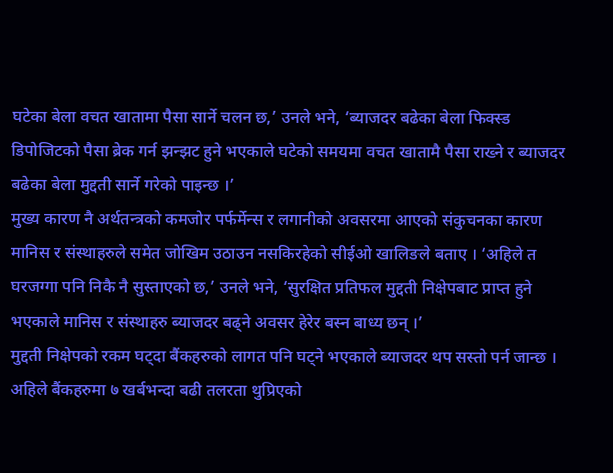घटेका बेला वचत खातामा पैसा सार्ने चलन छ,’ उनले भने, ‘ब्याजदर बढेका बेला फिक्स्ड डिपोजिटको पैसा ब्रेक गर्न झन्झट हुने भएकाले घटेको समयमा वचत खातामै पैसा राख्ने र ब्याजदर बढेका बेला मुद्दती सार्ने गरेको पाइन्छ ।’
मुख्य कारण नै अर्थतन्त्रको कमजोर पर्फर्मेन्स र लगानीको अवसरमा आएको संकुचनका कारण मानिस र संस्थाहरुले समेत जोखिम उठाउन नसकिरहेको सीईओ खालिङले बताए । ‘अहिले त घरजग्गा पनि निकै नै सुस्ताएको छ,’ उनले भने, ‘सुरक्षित प्रतिफल मुद्दती निक्षेपबाट प्राप्त हुने भएकाले मानिस र संस्थाहरु ब्याजदर बढ्ने अवसर हेरेर बस्न बाध्य छन् ।’
मुद्दती निक्षेपको रकम घट्दा बैंकहरुको लागत पनि घट्ने भएकाले ब्याजदर थप सस्तो पर्न जान्छ । अहिले बैंकहरुमा ७ खर्बभन्दा बढी तलरता थुप्रिएको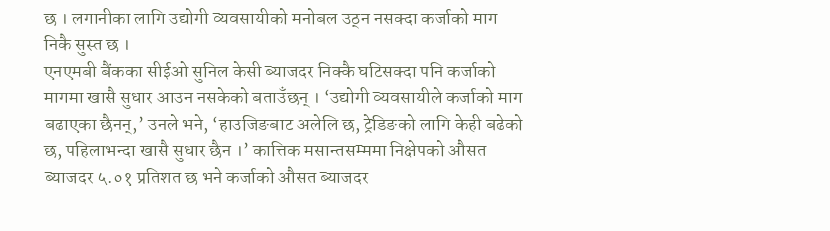छ । लगानीका लागि उद्योगी व्यवसायीको मनोबल उठ्न नसक्दा कर्जाको माग निकै सुस्त छ ।
एनएमबी बैंकका सीईओ सुनिल केसी ब्याजदर निक्कै घटिसक्दा पनि कर्जाको मागमा खासै सुधार आउन नसकेको बताउँछन् । ‘उद्योगी व्यवसायीले कर्जाको माग बढाएका छैनन्,’ उनले भने, ‘हाउजिङबाट अलेलि छ, ट्रेडिङको लागि केही बढेको छ, पहिलाभन्दा खासै सुधार छैन ।’ कात्तिक मसान्तसम्ममा निक्षेपको औसत ब्याजदर ५.०१ प्रतिशत छ भने कर्जाको औसत ब्याजदर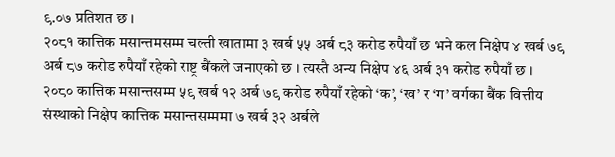९.०७ प्रतिशत छ ।
२०८१ कात्तिक मसान्तमसम्म चल्ती खातामा ३ खर्ब ५५ अर्ब ८३ करोड रुपैयाँ छ भने कल निक्षेप ४ खर्ब ७९ अर्ब ८७ करोड रुपैयाँ रहेको राष्ट्र बैंकले जनाएको छ । त्यस्तै अन्य निक्षेप ४६ अर्ब ३१ करोड रुपैयाँ छ ।
२०८० कात्तिक मसान्तसम्म ५९ खर्ब १२ अर्ब ७९ करोड रुपैयाँ रहेको ‘क’, ‘ख’ र ‘ग’ वर्गका बैंक वित्तीय संस्थाको निक्षेप कात्तिक मसान्तसम्ममा ७ खर्ब ३२ अर्बले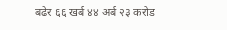बढेर ६६ खर्ब ४४ अर्ब २३ करोड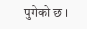पुगेको छ ।